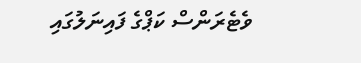ވެޓެރަންސް ކަޕްގެ ފައިނަލުގައި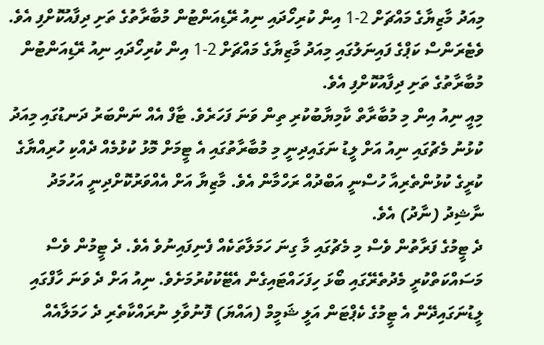މިއަދު މާޒިޔާގެ މައްޗަށް 2-1 އިން ކުރިހޯދައި ނިއު ރޭޑިއަންޓުން މުބާރާތުގެ ތަށި ދިފާއުކޮށްފި އެވެ.
ވެޓެރަންސް ކަޕްގެ ފައިނަލުގައި މިއަދު މާޒިޔާގެ މައްޗަށް 2-1 އިން ކުރިހޯދައި ނިއު ރޭޑިއަންޓުން މުބާރާތުގެ ތަށި ދިފާއުކޮށްފި އެވެ.
މިއީ ނިއު އިން މި މުބާރާތް ކާމިޔާބުކުރި ތިން ވަނަ ފަހަރެވެ. ޓާފް އެއް ނަންބަރު ދަނޑުގައި މިއަދު ކުޅުނު މެޗުގައި ނިއު އަށް ލީޑު ނަގައިދިނީ މި މުބާރާތުގައި އެ ޓީމަށް މޮޅު ކުޅުމެއް ދެއްކި ހުރިއްޔާގެ ކުރީގެ ކުޅުންތެރިއާ ހުސްނީ އަބްދުއް ރަހްމާން އެވެ. މާޒިޔާ އަށް އެއްވަރުކޮށްދިނީ އަހުމަދު ނާޝިދު (ނާދު) އެވެ.
ދެ ޓީމުގެ ފަރާތުން ވެސް މި މެޗުގައި މާ ގިނަ ހަމަލާތަކެއް ފެނިފައިނުވެ އެވެ. ދެ ޓީމުން ވެސް މަސައްކަތްކުރީ މެދުތެރޭގައި ބޯޅަ ހިފަހައްޓައިގެން އެޓޭކުކުރުމަށެވެ. ނިއު އަށް ދެ ވަނަ ހާފްގައި ލީޑުނަގައިދޭން އެ ޓީމުގެ ކެޕްޓަން އަލީ ޝަމީމް (އައްޔަ) ފޮނުވާލި ނުރައްކާތެރި ދެ ހަމަލާއެއް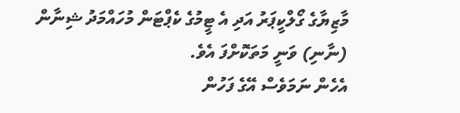މާޒިޔާގެ ގޯލްކީޕަރު އަދި އެ ޓީމުގެ ކެޕްޓަން މުހައްމަދު ޝިނާން (ނާނި) ވަނީ މަތަކޮށްފަ އެވެ.
އެހެން ނަމަވެސް އޭގެ ފަހުން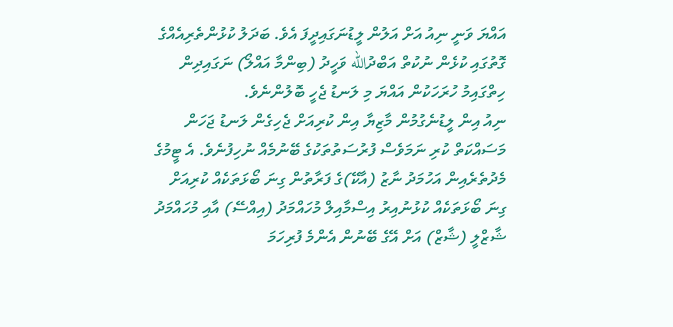އައްޔަ ވަނީ ނިއު އަށް އަލުން ލީޑުނަގައިދީފަ އެވެ. ބަދަލު ކުޅުންތެރިއެއްގެ ގޮތުގައި ކުޅެން ނުކުތް އަބްދުالله ވަހީދު (ބިންމާ އައްލޯ) ނަގައިދިން ހިތްގައިމު ހުރަހަކުން އައްޔަ މި ލަނޑު ޖެހީ ބޮލުންނެވެ.
ނިއު އިން ލީޑުނެގުމުން މާޒިޔާ އިން ކުރިއަށް ޖެހިގެން ލަނޑު ޖަހަން މަސައްކަތް ކުރި ނަމަވެސް ފުރުސަތުތަކުގެ ބޭނުމެއް ނުހިފުނެވެ. އެ ޓީމުގެ މެދުތެރެއިން އަހުމަދު ނާޒު (އާކޭ)ގެ ފަރާތުން ގިނަ ބޯޅަތަކެއް ކުރިއަށް ގިނަ ބޯޅަތަކެއް ކުޅުނުއިރު އިސްމާއިލް މުހައްމަދު (އިއްސޭ) އާއި މުހައްމަދު ޝާޒްލީ (ޝާޒް) އަށް އޭގެ ބޭނުން އެންމެ ފުރިހަމަ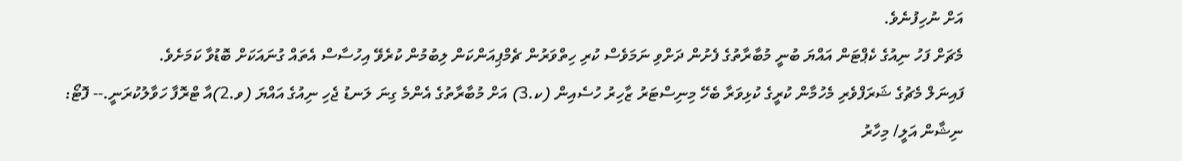އަށް ނުހިފުނެވެ.
މެޗަށް ފަހު ނިއުގެ ކެޕްޓަން އައްޔަ ބުނީ މުބާރާތުގެ ފެށުން ދަށްވި ނަމަވެސް ކުރި ހިތްވަރުން ޗެމްޕިއަންކަން ލިބުމުން ކުރެވޭ އިހުސާސް އެތައް ގުނައަކަށް ބޮޑުވާ ކަމަށެވެ.
ފައިނަލް މެޗުގެ ޝަރަފްވެރި މެހުމާން ކުރީގެ ކުޅިވަރާ ބެހޭ މިނިސްޓަރު ޒާހިރު ހުސެއިން (ކ.3) އަށް މުބާރާތުގެ އެންމެ ގިނަ ލަނޑު ޖެހި ނިއުގެ އައްޔަ (ވ.2)އާ ޓްރޮފާ ހަވާލުކުރަނީ.-- ފޮޓޯ: ނިޝާން އަލީ/ މިހާރު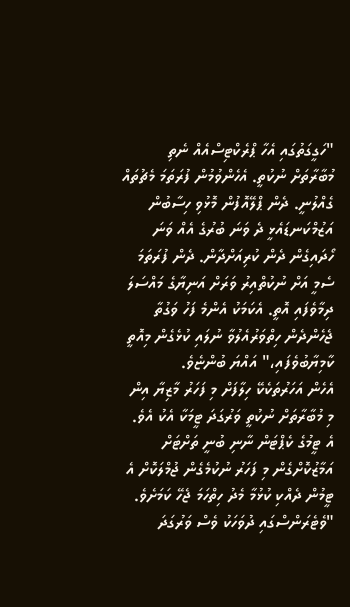"ހަގީގަތުގައި އެހާ ޕްރެކްޓިސްއެއް ނެތި މުބާރާތަށް ނުކުތީ. އެހެންވުމުން ފުރަތަމަ މެޗުތައް ގެއްލުނީ. ދެން ޕްލޭއޮފުން މޮޅުވި ހިސާބުން އަޒުމްކަނޑައެޅީ ދެ ވަނަ ބުރުގެ އެއް ވަނަ ހޯދައިގެން ދެން ކުރިއަށްދާން. ދެން ފުރަތަމަ ސެމީ އަށް ނުކުތްއިރު ވަރަށް އަނިޔާގެ މައްސަލަ ދިމާވެފައި އޮތީ. އެކަމަކު އެންމެ ފަހު ވަގުތާ ޖެހެންދެން ހިތްވަރުއެލުވާ ނުލައި ކުޅެގެން މިއޮތީ ކާމިޔާބުވެފައި،" އައްޔަ ބުންޏެވެ.
އެހެން އަހަރުތަކެކޭ ހިލާފަށް މި ފަހަރު މާޒިޔާ އިން މި މުބާރާތަށް ނުކުތީ ވަރުގަދަ ޓީމަކާ އެކު އެވެ. އެ ޓީމުގެ ކެޕްޓަން ނާނި ބުނީ ތަށްޓަށް އަމާޒުކޮށްގެން މި ފަހަރު ނުކުމެގެން ޖުމްލަކޮށް އެ ޓީމުން ދެއްކި ކުޅުމާ މެދު ހިތްހަމަ ޖެހޭ ކަމަށެވެ.
"ވެޓެރަންސްގައި ދުވަހަކު ވެސް ވަރުގަދަ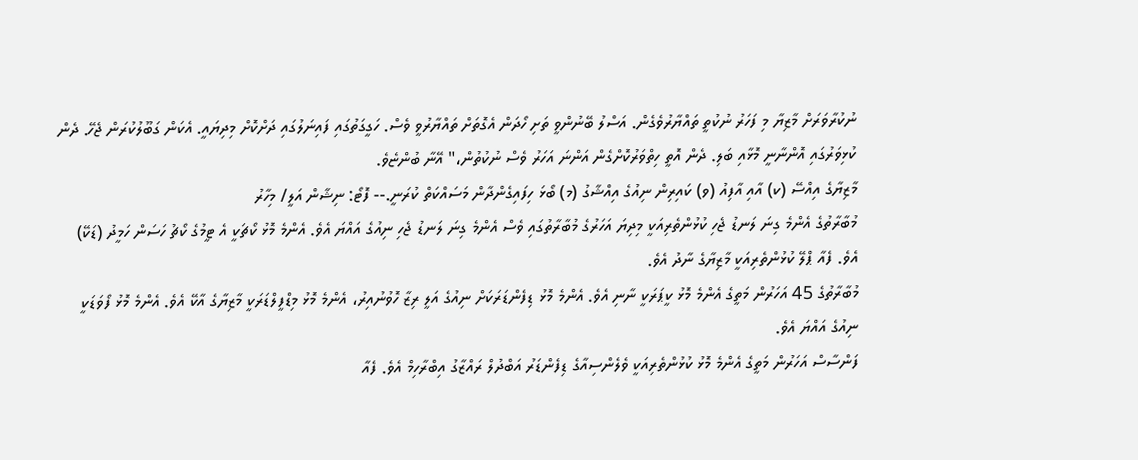ނުކުރާވަރަށް މާޒިޔާ މި ފަހަރު ނުކުތީ ތައްޔާރުވެގެން. އަސްލު ބޭނުންވީ ތަށި ހޯދަން އެގޮތަށް ތައްޔާރުވީ ވެސް. ހަގީގަތުގައި ފައިނަލުގައި ދަށްކޮށް މިދިޔައީ. އެކަން ގަބޫލުކުރަން ޖެހޭ. ދެން ކުޅިވަރުގައި އޮންނާނީ މޮޅާއި ބަލި. ދެން އޮތީ ހިތްވަރުކޮށްގެން އަންނަ އަހަރު ވެސް ނުކުތުން،" އޭނާ ބުންޏެވެ.
މާޒިޔާގެ އިއްސޭ (ކ) އާއި އާފިއު (ވ) ކައިރިން ނިއުގެ އިއްޝާގު (މ) ބޯޅަ ހިފައިގެންދާން މަސައްކަތް ކުރަނީ.-- ފޮޓޯ: ނިޝާން އަލީ/ މިހާރު
މުބާރާތުގެ އެންމެ ގިނަ ލަނޑު ޖެހި ކުޅުންތެރިއަކީ މިދިޔަ އަހަރުގެ މުބާރާތުގައި ވެސް އެންމެ ގިނަ ލަނޑު ޖެހި ނިއުގެ އައްޔަ އެވެ. އެންމެ މޮޅު ކޯޗަކީ އެ ޓީމުގެ ކޯޗު ހަސަން ހަމީދު (ޑަކޭ) އެވެ. ފެއާ ޕްލޭ ކުޅުންތެރިއަކީ މާޒިޔާގެ ނާދު އެވެ.
މުބާރާތުގެ 45 އަހަރުން މަތީގެ އެންމެ މޮޅު ކީޕަރަކީ ނާނި އެވެ. އެންމެ މޮޅު ޑިފެންޑަރަކަށް ނިއުގެ އަލީ ރިޒާ ހޮވުނުއިރު، އެންމެ މޮޅު މިޑްފީލްޑަރަކީ މާޒިޔާގެ އާކޭ އެވެ. އެންމެ މޮޅު ފޯވަޑަކީ ނިއުގެ އައްޔަ އެވެ.
ފަންސާސް އަހަރުން މަތީގެ އެންމެ މޮޅު ކުޅުންތެރިއަކީ ވެލެންސިއާގެ ޑިފެންޑަރު އަބްދުލް ރައްޒާގު އިބްރާހިމް އެވެ. ފެއާ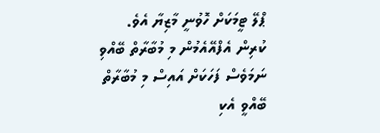ޕްލޭ ޓީމަކަށް ހޮވުނީ މާޒިޔާ އެވެ.
ކުރިން އެފްއޭއެމުން މި މުބާރާތް ބޭއްވި ނަމަވެސް ފަހަކަށް އައިސް މި މުބާރާތް ބޭއްވީ އެކި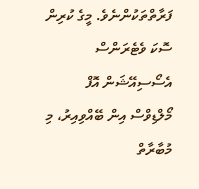ފަރާތްތަކުންނެވެ. މީގެ ކުރިން ސޮކަ ވެޓެރަންސް އެސޯސިއޭޝަން އޮފް މޯލްޑިވްސް އިން ބޭއްވިއިރު، މި މުބާރާތް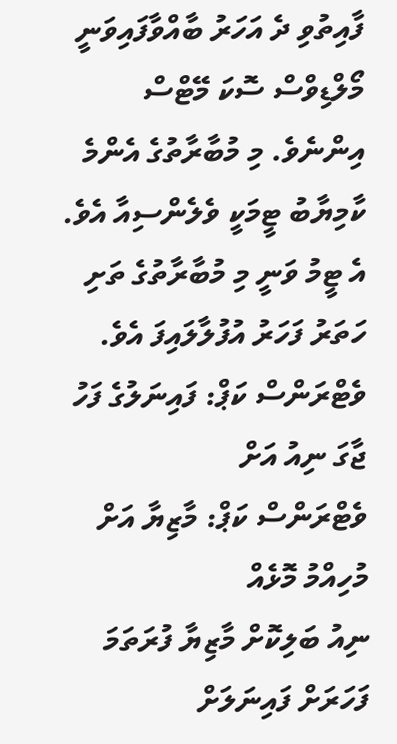ފާއިތުވި ދެ އަހަރު ބާއްވާފައިވަނީ މޯލްޑިވްސް ސޮކަ މޭޓްސް އިންނެވެ. މި މުބާރާތުގެ އެންމެ ކާމިޔާބު ޓީމަކީ ވެލެންސިއާ އެވެ. އެ ޓީމު ވަނީ މި މުބާރާތުގެ ތަށި ހަތަރު ފަހަރު އުފުލާލައިފަ އެވެ.
ވެޓްރަންސް ކަޕް: ފައިނަލުގެ ފަހު ޖާގަ ނިއު އަށް
ވެޓްރަންސް ކަޕް: މާޒިޔާ އަށް މުހިއްމު މޮޅެއް
ނިއު ބަލިކޮށް މާޒިޔާ ފުރަތަމަ ފަހަރަށް ފައިނަލަށް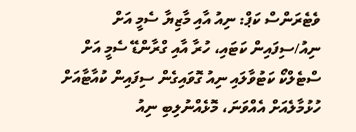ވެޓެރަންސް ކަޕް: ނިއު އާއި މާޒިޔާ ސެމީ އަށް
ނިއު/ސިފައިން ކަޓައި، ހުރާ އާއި ގްރާންޑޭ ސެމީ އަށް
ސްޓެލްކޯ ކަޓުވާލައި ނިއު ގޮވައިގެން ސިފައިން ކުއާޓާއަށް
ހުޅުމާލެއަށް އެއްވަނަ، މޮޅެއްނުލިބި ނިއު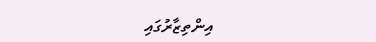އިންތިޒާރުގައި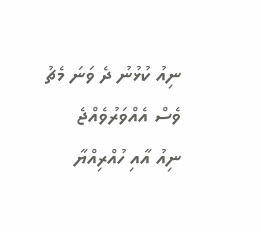ނިއު ކުޅުނު ދެ ވަނަ މެޗު ވެސް އެއްވަރުވެއްޖެ
ނިއު އާއި ހުއްރިއްޔާ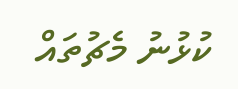ކުޅުނު މެޗުތައް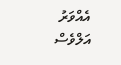އެއްވަރު
އަލްވެސް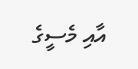އާއި މެސީގެ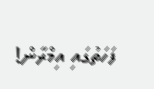ފަހަތުގައި އިމްރާން!